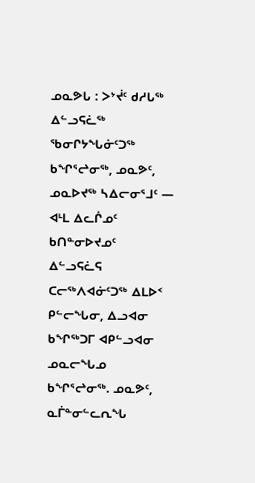ᓄᓇᕗᒐ : ᐳᔾᔫᑦ ᑯᓱᒐᖅ
ᐃᓪᓗᕋᓛᖅ ᖃᓂᒋᔭᖓᓃᑦᑐᖅ ᑲᖏᕐᖠᓂᖅ, ᓄᓇᕗᑦ, ᓄᓇᐅᔪᖅ ᓴᐃᓕᓂᕐᒧᑦ — ᐊᒻᒪ ᐃᓚᒌᓄᑦ ᑲᑎᓐᓂᐅᔪᓄᑦ
ᐃᓪᓗᕋᓛᕋ ᑕᓕᖅᐱᐊᓃᑦᑐᖅ ᐃᒪᐅᑉ ᑭᓪᓕᖓᓂ, ᐃᓗᐊᓂ ᑲᖏᖅᑐᒥ ᐊᑭᓪᓗᐊᓂ ᓄᓇᓕᖓᓄ ᑲᖏᕐᖠᓂᖅ. ᓄᓇᕗᑦ, ᓇᒦᓐᓂᓪᓚᕆᖓ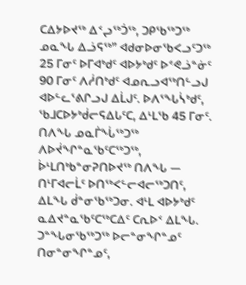ᑕᐃᔭᐅᔪᖅ ᐃᑉᖢᖅᑑᖅ, ᑐᑭᖃᖅᑐᖅ ᓄᓇᖓ ᐃᓘᕋᖅ” ᐊᑯᓂᐅᓂᖃᐸᓗᑦᑐᖅ 25 ᒥᓂᑦ ᐅᒥᐊᒃᑯᑦ ᐊᐅᔭᒃᑯᑦ ᐅᕝᕙᓘᓐᓃᑦ 90 ᒥᓂᑦ ᐱᓲᑎᒃᑯᑦ ᐊᓄᕆᓗᐊᖅᑎᓪᓗᒍ ᐊᐅᓪᓚᕐᕕᒋᓗᒍ ᐃᒫᒍᑦ. ᐅᐱᕐᖓᓵᒃᑯᑦ, ᖃᒧᑕᐅᔭᒃᑰᓕᕋᐃᒐᑦᑕ, ᐃᒻᒪᖃ 45 ᒥᓂᑦ.
ᑎᐱᖓ ᓄᓇᒦᖔᖅᑐᖅ ᐱᐅᔫᖏᓐᓇᖃᑦᑕᖅᑐᖅ, ᐆᒻᒪᑎᒃᑲᓐᓂᕈᑎᐅᔪᖅ ᑎᐱᖓ — ᑎᒻᒥᐊᓕᒫᑦ ᐅᑎᖅᐸᓪᓕᐊᓕᖅᑐᑎᑦ, ᐃᒪᖓ ᑰᓐᓂᖃᖅᑐᓂ. ᐊᒻᒪ ᐊᐅᔭᒃᑯᑦ ᓇᐃᔪᓐᓇᖃᑦᑕᖅᑕᐃᑦ ᑕᕆᐅᑉ ᐃᒪᖓ. ᑐᓐᖓᓂᖃᖅᑐᖅ ᐅᓕᓐᓂᖏᓐᓄᑦ ᑎᓂᓐᓂᖏᓐᓄᑦ,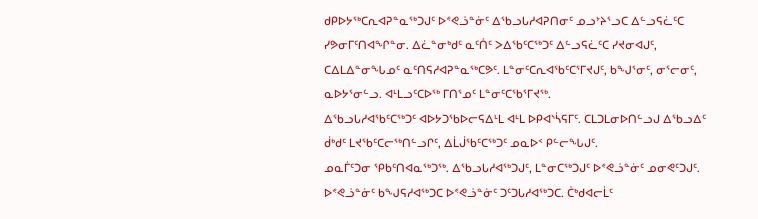ᑯᑭᐅᔭᖅᑕᕆᐊᕈᓐᓇᖅᑐᒍᑦ ᐅᕝᕙᓘᓐᓃᑦ ᐃᖃᓗᒐᓱᐊᕈᑎᓂᑦ ᓄᓗᔾᔨᕐᓗᑕ ᐃᓪᓗᕋᓛᑦᑕ ᓯᕗᓂᒥᑦᑎᐊᖏᓐᓂ. ᐃᓛᓐᓂᒃᑯᑦ ᓇᑦᑏᑦ ᐳᐃᖃᑦᑕᖅᑐᑦ ᐃᓪᓗᕋᓛᑦᑕ ᓯᔪᓂᐊᒍᑦ, ᑕᐃᒪᐃᓐᓂᖓᓄᑦ ᓇᑦᑎᕋᓱᐊᕈᓐᓇᖅᑕᕗᑦ. ᒪᓐᓂᑦᑕᕆᐊᖃᑦᑕᕐᒥᔪᒍᑦ, ᑲᖑᕐᓂᑦ, ᓂᕐᓕᓂᑦ, ᓇᐅᔭᕐᓂᓪᓗ. ᐊᒻᒪᓗᑦᑕᐅᖅ ᒥᑎᕐᓄᑦ ᒪᓐᓂᑦᑕᖃᕐᒥᔪᖅ.
ᐃᖃᓗᒐᓱᐊᖃᑦᑕᖅᑐᑦ ᐊᐅᔭᑐᖃᐅᓕᕋᐃᒻᒪ ᐊᒻᒪ ᐅᑭᐊᔅᓵᕋᒥᑦ. ᑕᒪᑐᒪᓂᐅᑎᓪᓗᒍ ᐃᖃᓗᐃᑦ ᑰᒃᑯᑦ ᒪᔪᖃᑦᑕᓕᖅᑎᓪᓗᒋᑦ, ᐃᒫᒎᖃᑦᑕᖅᑐᑦ ᓄᓇᐅᑉ ᑭᓪᓕᖓᒍᑦ.
ᓄᓇᒦᑦᑐᓂ ᕿᑲᑦᑎᐊᓇᖅᑐᖅ. ᐃᖃᓗᒐᓱᐊᖅᑐᒍᑦ, ᒪᓐᓂᑕᖅᑐᒍᑦ ᐅᕝᕙᓘᓐᓃᑦ ᓄᓂᕙᑦᑐᒍᑦ. ᐅᕝᕙᓘᓐᓃᑦ ᑲᖑᕋᓱᐊᖅᑐᑕ ᐅᕝᕙᓘᓐᓃᑦ ᑐᑦᑐᒐᓱᐊᖅᑐᑕ. ᑖᒃᑯᐊᓕᒫᑦ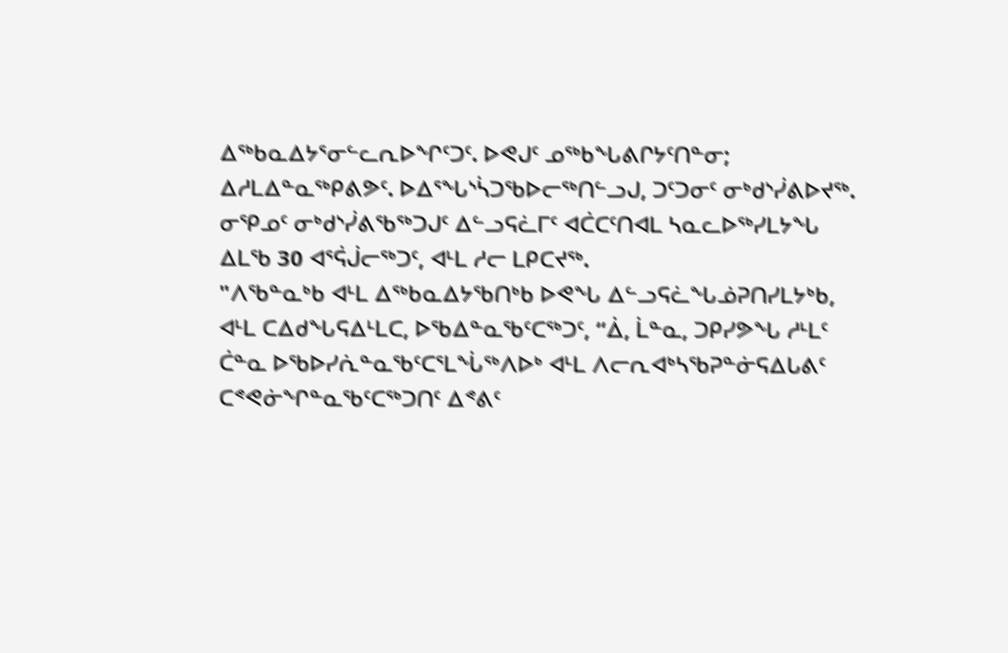ᐃᖅᑲᓇᐃᔭᕐᓂᓪᓚᕆᐅᖏᑦᑐᑦ. ᐅᕙᒍᑦ ᓄᖅᑲᖓᕕᒋᔭᑦᑎᓐᓂ; ᐃᓱᒪᐃᓐᓇᖅᑭᕕᕗᑦ. ᐅᐃᕐᖓᔅᓵᑐᖃᐅᓕᖅᑎᓪᓗᒍ, ᑐᑦᑐᓂᑦ ᓂᒃᑯᔅᓰᕕᐅᔪᖅ. ᓂᕿᓄᑦ ᓂᒃᑯᔅᓰᕕᖃᖅᑐᒍᑦ ᐃᓪᓗᕋᓛᒥᑦ ᐊᑖᑕᑦᑎᐊᒪ ᓴᓇᓚᐅᖅᓯᒪᔭᖓ ᐃᒪᖃ 30 ᐊᕐᕌᒎᓕᖅᑐᑦ, ᐊᒻᒪ ᓱᓕ ᒪᑭᑕᔪᖅ.
"ᐱᖃᓐᓇᒃᑲ ᐊᒻᒪ ᐃᖅᑲᓇᐃᔭᖃᑎᒃᑲ ᐅᕙᖓ ᐃᓪᓗᕋᓛᖓᓅᕈᑎᓯᒪᔭᒃᑲ, ᐊᒻᒪ ᑕᐃᑯᖓᕋᐃᒻᒪᑕ, ᐅᖃᐃᓐᓇᖃᑦᑕᖅᑐᑦ, “ᐄ, ᒫᓐᓇ, ᑐᑭᓯᕗᖓ ᓱᒻᒪᑦ ᑖᓐᓇ ᐅᖃᐅᓯᕇᓐᓇᖃᑦᑕᕐᒪᖔᖅᐱᐅᒃ ᐊᒻᒪ ᐱᓕᕆᐊᒃᓴᖃᕈᓐᓃᕋᐃᒐᕕᑦ ᑕᕝᕙᓃᖏᓐᓇᖃᑦᑕᖅᑐᑎᑦ ᐃᕝᕕᑦ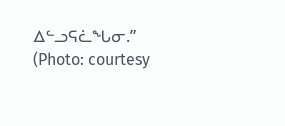ᐃᓪᓗᕋᓛᖓᓂ.” (Photo: courtesy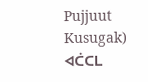Pujjuut Kusugak)
ᐊᑖᑕᒪ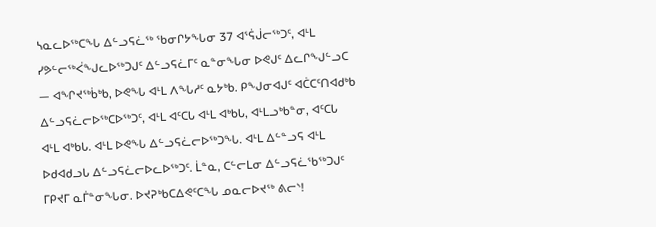ᓴᓇᓚᐅᖅᑕᖓ ᐃᓪᓗᕋᓛᖅ ᖃᓂᒋᔭᖓᓂ 37 ᐊᕐᕌᒎᓕᖅᑐᑦ, ᐊᒻᒪ ᓯᕗᓪᓕᖅᐹᖑᓚᐅᖅᑐᒍᑦ ᐃᓪᓗᕋᓛᒥᑦ ᓇᓐᓂᖓᓂ ᐅᕙᒍᑦ ᐃᓚᒋᖑᓪᓗᑕ — ᐊᖏᔪᖅᑳᒃᑲ, ᐅᕙᖓ ᐊᒻᒪ ᐱᖓᓱᑦ ᓇᔭᒃᑲ. ᑭᖑᓂᐊᒍᑦ ᐊᑖᑕᑦᑎᐊᑯᒃᑲ ᐃᓪᓗᕋᓛᓕᐅᖅᑕᐅᖅᑐᑦ, ᐊᒻᒪ ᐊᑦᑕᒐ ᐊᒻᒪ ᐊᒃᑲᒐ, ᐊᒻᒪᓗᒃᑲᓐᓂ, ᐊᑦᑕᒐ ᐊᒻᒪ ᐊᒃᑲᒐ. ᐊᒻᒪ ᐅᕙᖓ ᐃᓪᓗᕋᓛᓕᐅᖅᑐᖓ. ᐊᒻᒪ ᐃᓪᓐᓗᕋ ᐊᒻᒪ ᐅᑯᐊᑯᓗᒐ ᐃᓪᓗᕋᓛᓕᐅᓚᐅᖅᑐᑦ. ᒫᓐᓇ, ᑕᓪᓕᒪᓂ ᐃᓪᓗᕋᓛᖃᖅᑐᒍᑦ ᒥᑭᔪᒥ ᓇᒦᓐᓂᖓᓂ. ᐅᔪᕈᒃᑲᑕᐃᕙᑦᑕᖓ ᓄᓇᓕᐅᔪᖅ ᕕᓕᔅ!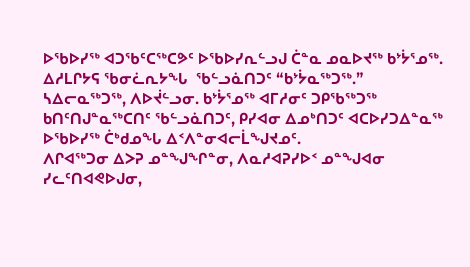ᐅᖃᐅᓯᖅ ᐊᑐᖃᑦᑕᖅᑕᕗᑦ ᐅᖃᐅᓯᕆᓪᓗᒍ ᑖᓐᓇ ᓄᓇᐅᔪᖅ ᑲᔾᔮᕐᓄᖅ. ᐃᓱᒪᒋᔭᕋ ᖃᓂᓛᕆᔭᖓ  ᖃᓪᓗᓈᑎᑐᑦ “ᑲᔾᔮᓇᖅᑐᖅ.” ᓴᐃᓕᓇᖅᑐᖅ, ᐱᐅᔫᓪᓗᓂ. ᑲᔾᔮᕐᓄᖅ ᐊᒥᓱᓂᑦ ᑐᑭᖃᖅᑐᖅ ᑲᑎᑦᑎᒍᓐᓇᖅᑕᑎᑦ ᖃᓪᓗᓈᑎᑐᑦ, ᑭᓯᐊᓂ ᐃᓄᒃᑎᑐᑦ ᐊᑕᐅᓯᑐᐃᓐᓇᖅ ᐅᖃᐅᓯᖅ ᑖᒃᑯᓄᖓ ᐃᑉᐱᓐᓂᐊᓕᒫᖑᔪᓄᑦ.
ᐱᒋᐊᖅᑐᓂ ᐃᐳᕈ ᓄᓐᖑᖏᓐᓂ, ᐱᓇᓱᐊᕈᓯᐅᑉ ᓄᓐᖑᐊᓂ ᓯᓚᑦᑎᐊᕙᐅᒍᓂ,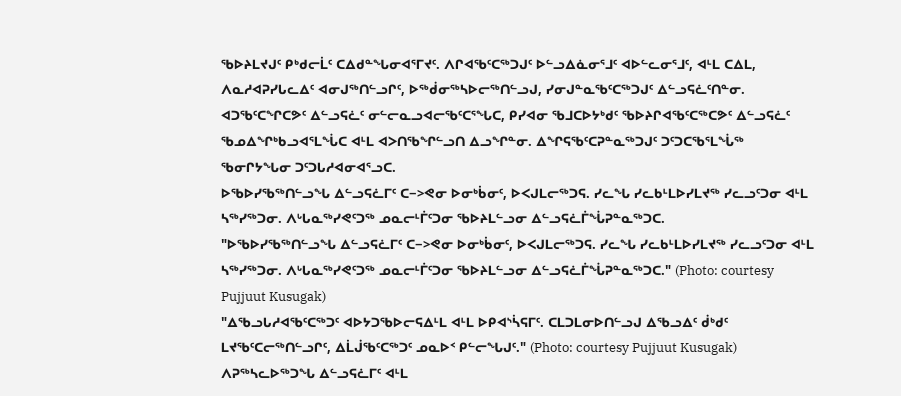ᖃᐅᔨᒪᔪᒍᑦ ᑭᒃᑯᓕᒫᑦ ᑕᐃᑯᓐᖓᓂᐊᕐᒥᔪᑦ. ᐱᒋᐊᖃᑦᑕᖅᑐᒍᑦ ᐅᓪᓗᐃᓈᓂᕐᒧᑦ ᐊᐅᓪᓚᓂᕐᒧᑦ, ᐊᒻᒪ ᑕᐃᒪ, ᐱᓇᓱᐊᕈᓯᒐᓚᐃᑦ ᐊᓂᒍᖅᑎᓪᓗᒋᑦ, ᐅᖅᑰᓂᖅᓴᐅᓕᖅᑎᓪᓗᒍ, ᓯᓂᒍᓐᓇᖃᑦᑕᖅᑐᒍᑦ ᐃᓪᓗᕋᓛᑦᑎᓐᓂ. ᐊᑐᖃᑦᑕᖏᑕᕗᑦ ᐃᓪᓗᕋᓛᑦ ᓂᓪᓕᓇᓗᐊᓕᖃᑦᑕᕐᖓᑕ, ᑭᓯᐊᓂ ᖃᒧᑕᐅᔭᒃᑯᑦ ᖃᐅᔨᒋᐊᖃᑦᑕᖅᑕᕗᑦ ᐃᓪᓗᕋᓛᑦ ᖃᓄᐃᖏᒃᑲᓗᐊᕐᒪᖔᑕ ᐊᒻᒪ ᐊᐳᑎᖃᖏᓪᓗᑎ ᐃᓗᖏᓐᓂ. ᐃᖏᕋᖃᑦᑕᕈᓐᓇᖅᑐᒍᑦ ᑐᑦᑐᑕᖃᕐᒪᖔᖅ ᖃᓂᒋᔭᖓᓂ ᑐᑦᑐᒐᓱᐊᓂᐊᕐᓗᑕ.
ᐅᖃᐅᓯᖃᖅᑎᓪᓗᖓ ᐃᓪᓗᕋᓛᒥᑦ ᑕ−>ᕙᓂ ᐅᓂᒃᑳᓂᑦ, ᐅᐸᒍᒪᓕᖅᑐᕋ. ᓯᓚᖓ ᓯᓚᑲᒻᒪᐅᓯᒪᔪᖅ ᓯᓚᓗᑦᑐᓂ ᐊᒻᒪ ᓴᖅᓯᖅᑐᓂ. ᐱᒡᒐᓇᖅᓯᕙᑦᑐᖅ ᓄᓇᓕᒻᒦᑦᑐᓂ ᖃᐅᔨᒪᓪᓗᓂ ᐃᓪᓗᕋᓛᒦᖔᕈᓐᓇᖅᑐᑕ.
"ᐅᖃᐅᓯᖃᖅᑎᓪᓗᖓ ᐃᓪᓗᕋᓛᒥᑦ ᑕ−>ᕙᓂ ᐅᓂᒃᑳᓂᑦ, ᐅᐸᒍᒪᓕᖅᑐᕋ. ᓯᓚᖓ ᓯᓚᑲᒻᒪᐅᓯᒪᔪᖅ ᓯᓚᓗᑦᑐᓂ ᐊᒻᒪ ᓴᖅᓯᖅᑐᓂ. ᐱᒡᒐᓇᖅᓯᕙᑦᑐᖅ ᓄᓇᓕᒻᒦᑦᑐᓂ ᖃᐅᔨᒪᓪᓗᓂ ᐃᓪᓗᕋᓛᒦᖔᕈᓐᓇᖅᑐᑕ." (Photo: courtesy Pujjuut Kusugak)
"ᐃᖃᓗᒐᓱᐊᖃᑦᑕᖅᑐᑦ ᐊᐅᔭᑐᖃᐅᓕᕋᐃᒻᒪ ᐊᒻᒪ ᐅᑭᐊᔅᓵᕋᒥᑦ. ᑕᒪᑐᒪᓂᐅᑎᓪᓗᒍ ᐃᖃᓗᐃᑦ ᑰᒃᑯᑦ ᒪᔪᖃᑦᑕᓕᖅᑎᓪᓗᒋᑦ, ᐃᒫᒎᖃᑦᑕᖅᑐᑦ ᓄᓇᐅᑉ ᑭᓪᓕᖓᒍᑦ." (Photo: courtesy Pujjuut Kusugak)
ᐱᕈᖅᓴᓚᐅᖅᑐᖓ ᐃᓪᓗᕋᓛᒥᑦ ᐊᒻᒪ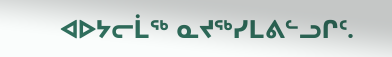ᐊᐅᔭᓕᒫᖅ ᓇᔪᖅᓯᒪᕕᓪᓗᒋᑦ.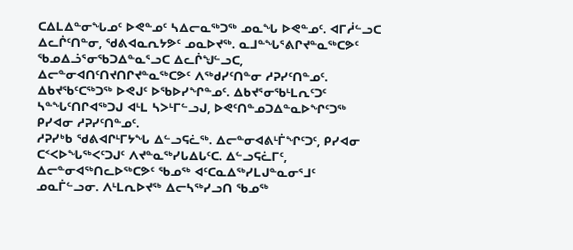ᑕᐃᒪᐃᓐᓂᖓᓄᑦ ᐅᕙᓐᓄᑦ ᓴᐃᓕᓇᖅᑐᖅ ᓄᓇᖓ ᐅᕙᓐᓄᑦ. ᐊᒥᓲᓪᓗᑕ ᐃᓚᒌᑦᑎᓐᓂ, ᖁᕕᐊᓇᕆᔭᕗᑦ ᓄᓇᐅᔪᖅ. ᓇᒧᓐᖓᕐᕕᒋᔪᓐᓇᖅᑕᕗᑦ ᖃᓄᐃᓘᕐᓂᖃᑐᐃᓐᓇᕐᓗᑕ ᐃᓚᒌᖑᓪᓗᑕ, ᐃᓕᓐᓂᐊᑎᑦᑎᔪᑎᒋᔪᓐᓇᖅᑕᕗᑦ ᐱᖅᑯᓯᑦᑎᓐᓂ ᓱᕈᓯᑦᑎᓐᓄᑦ. ᐃᑲᔪᖃᑦᑕᖅᑐᖅ ᐅᕙᒍᑦ ᐅᖃᐅᓯᖏᓐᓄᑦ. ᐃᑲᔪᕐᓂᖃᒻᒪᕆᑦᑐᑦ ᓴᓐᖓᑦᑎᒋᐊᖅᑐᒍ ᐊᒻᒪ ᓴᐳᒻᒥᓪᓗᒍ, ᐅᕙᑦᑎᓐᓄᑐᐃᓐᓇᐅᖏᑦᑐᖅ ᑭᓯᐊᓂ ᓱᕈᓯᑦᑎᓐᓄᑦ.
ᓱᕈᓯᒃᑲ ᖁᕕᐊᒋᒻᒥᔭᖓ ᐃᓪᓗᕋᓛᖅ. ᐃᓕᓐᓂᐊᕕᒻᒦᖏᑦᑐᑦ, ᑭᓯᐊᓂ ᑕᑉᐸᐅᖓᖅᐸᑦᑐᒍᑦ ᐱᔪᓐᓇᖅᓯᒐᐃᒐᑦᑕ. ᐃᓪᓗᕋᓛᒥᑦ, ᐃᓕᓐᓂᐊᖅᑎᓚᐅᖅᑕᕗᑦ ᖃᓄᖅ ᐊᑦᑕᓇᐃᖅᓯᒪᒍᓐᓇᓂᕐᒧᑦ ᓄᓇᒦᓪᓗᓂ. ᐱᒻᒪᕆᐅᔪᖅ ᐃᓕᓴᖅᓯᓗᑎ ᖃᓄᖅ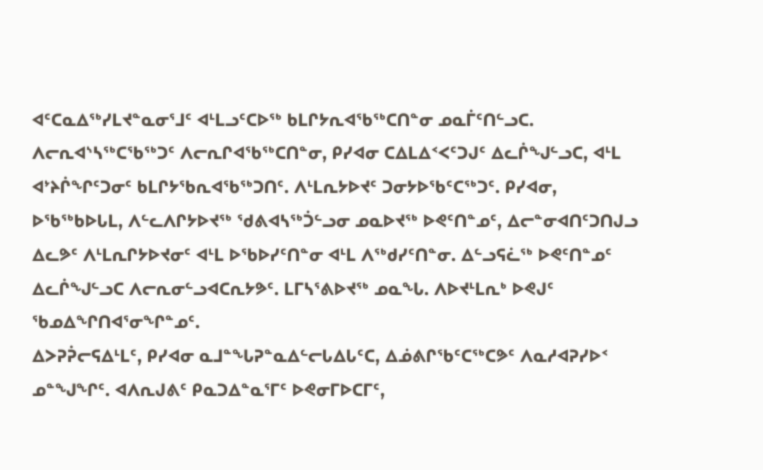ᐊᑦᑕᓇᐃᖅᓯᒪᔪᓐᓇᓂᕐᒧᑦ ᐊᒻᒪᓗᑦᑕᐅᖅ ᑲᒪᒋᔭᕆᐊᖃᖅᑕᑎᓐᓂ ᓄᓇᒦᑦᑎᓪᓗᑕ. ᐱᓕᕆᐊᔅᓴᖅᑕᖃᖅᑐᑦ ᐱᓕᕆᒋᐊᖃᖅᑕᑎᓐᓂ, ᑭᓯᐊᓂ ᑕᐃᒪᐃᑉᐸᑦᑐᒍᑦ ᐃᓚᒌᖑᓪᓗᑕ, ᐊᒻᒪ ᐊᔾᔨᒌᖏᑦᑐᓂᑦ ᑲᒪᒋᔭᖃᕆᐊᖃᖅᑐᑎᑦ. ᐱᒻᒪᕆᔭᐅᔪᑦ ᑐᓂᔭᐅᖃᑦᑕᖅᑐᑦ. ᑭᓯᐊᓂ, ᐅᖃᖅᑲᐅᒐᒪ, ᐱᓪᓚᐱᒋᔭᐅᔪᖅ ᖁᕕᐊᓴᖅᑑᓪᓗᓂ ᓄᓇᐅᔪᖅ ᐅᕙᑦᑎᓐᓄᑦ, ᐃᓕᓐᓂᐊᑎᑦᑐᑎᒍᓗ ᐃᓚᕗᑦ ᐱᒻᒪᕆᒋᔭᐅᔪᓂᑦ ᐊᒻᒪ ᐅᖃᐅᓯᑦᑎᓐᓂ ᐊᒻᒪ ᐱᖅᑯᓯᑦᑎᓐᓂ. ᐃᓪᓗᕋᓛᖅ ᐅᕙᑦᑎᓐᓄᑦ ᐃᓚᒌᖑᓪᓗᑕ ᐱᓕᕆᓂᓪᓗᐊᑕᕆᔭᕗᑦ. ᒪᒥᓴᕐᕕᐅᔪᖅ ᓄᓇᖓ. ᐱᐅᔪᒻᒪᕆᒃ ᐅᕙᒍᑦ ᖃᓄᐃᖏᑎᐊᕐᓂᖏᓐᓄᑦ.
ᐃᐳᕈᕉᓕᕋᐃᒻᒪᑦ, ᑭᓯᐊᓂ ᓇᒧᓐᖓᕈᓐᓇᐃᓪᓕᒐᐃᒐᑦᑕ, ᐃᓅᕕᒋᖃᑦᑕᖅᑕᕗᑦ ᐱᓇᓱᐊᕈᓯᐅᑉ ᓄᓐᖑᖏᑦ. ᐊᐱᕆᒍᕕᑦ ᑭᓇᑐᐃᓐᓇᕐᒥᑦ ᐅᕙᓂᒥᐅᑕᒥᑦ,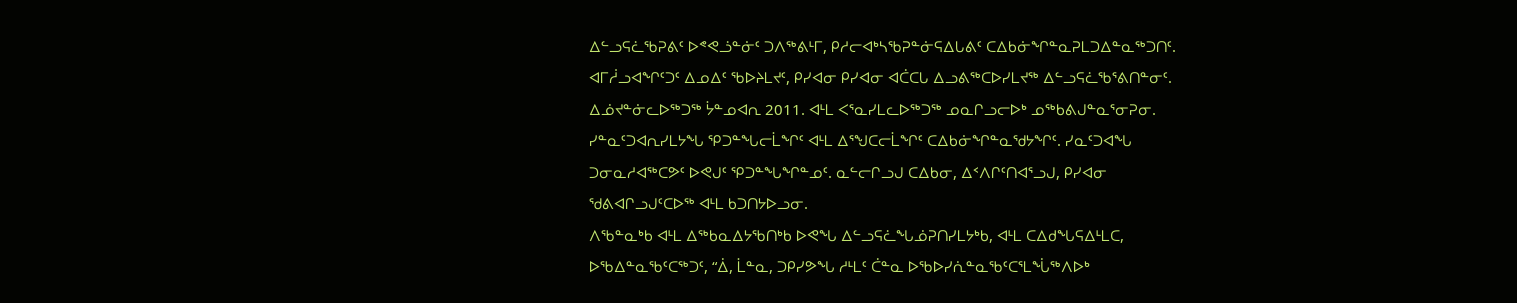ᐃᓪᓗᕋᓛᖃᕈᕕᑦ ᐅᕝᕙᓘᓐᓃᑦ ᑐᐱᖅᕕᒻᒥ, ᑭᓱᓕᐊᒃᓴᖃᕈᓐᓃᕋᐃᒐᕕᑦ ᑕᐃᑲᓃᖏᓐᓇᕈᒪᑐᐃᓐᓇᖅᑐᑎᑦ.
ᐊᒥᓲᓗᐊᖏᑦᑐᑦ ᐃᓄᐃᑦ ᖃᐅᔨᒪᔪᑦ, ᑭᓯᐊᓂ ᑭᓯᐊᓂ ᐊᑖᑕᒐ ᐃᓗᕕᖅᑕᐅᓯᒪᔪᖅ ᐃᓪᓗᕋᓛᖃᕐᕕᑎᓐᓂᑦ. ᐃᓅᔪᓐᓃᓚᐅᖅᑐᖅ ᔮᓐᓄᐊᕆ 2011. ᐊᒻᒪ ᐸᕐᓇᓯᒪᓚᐅᖅᑐᖅ ᓄᓇᒋᓗᓕᐅᒃ ᓄᖅᑲᕕᒍᓐᓇᕐᓂᕈᓂ. ᓯᓐᓇᑦᑐᐊᕆᓯᒪᔭᖓ ᕿᑐᓐᖓᓕᒫᖏᑦ ᐊᒻᒪ ᐃᕐᖑᑕᓕᒫᖏᑦ ᑕᐃᑲᓃᖏᓐᓇᖁᔭᖏᑦ. ᓯᓇᑦᑐᐊᖓ ᑐᓂᓇᓱᐊᖅᑕᕗᑦ ᐅᕙᒍᑦ ᕿᑐᓐᖓᖏᓐᓄᑦ. ᓇᓪᓕᒋᓗᒍ ᑕᐃᑲᓂ, ᐃᑉᐱᒋᑦᑎᐊᕐᓗᒍ, ᑭᓯᐊᓂ ᖁᕕᐊᒋᓗᒍᑦᑕᐅᖅ ᐊᒻᒪ ᑲᑐᑎᔭᐅᓗᓂ.
ᐱᖃᓐᓇᒃᑲ ᐊᒻᒪ ᐃᖅᑲᓇᐃᔭᖃᑎᒃᑲ ᐅᕙᖓ ᐃᓪᓗᕋᓛᖓᓅᕈᑎᓯᒪᔭᒃᑲ, ᐊᒻᒪ ᑕᐃᑯᖓᕋᐃᒻᒪᑕ, ᐅᖃᐃᓐᓇᖃᑦᑕᖅᑐᑦ, “ᐄ, ᒫᓐᓇ, ᑐᑭᓯᕗᖓ ᓱᒻᒪᑦ ᑖᓐᓇ ᐅᖃᐅᓯᕇᓐᓇᖃᑦᑕᕐᒪᖔᖅᐱᐅᒃ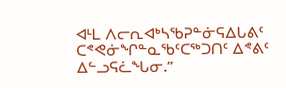ᐊᒻᒪ ᐱᓕᕆᐊᒃᓴᖃᕈᓐᓃᕋᐃᒐᕕᑦ ᑕᕝᕙᓃᖏᓐᓇᖃᑦᑕᖅᑐᑎᑦ ᐃᕝᕕᑦ ᐃᓪᓗᕋᓛᖓᓂ.”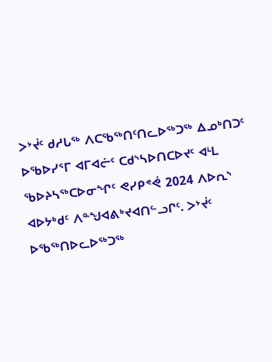ᐳᔾᔫᑦ ᑯᓱᒐᖅ ᐱᑕᖃᖅᑎᑦᑎᓚᐅᖅᑐᖅ ᐃᓄᒃᑎᑐᑦ ᐅᖃᐅᓯᕐᒥ ᐊᒥᐊᓖᑦ ᑕᑯᔅᓴᐅᑎᑕᐅᔪᑦ ᐊᒻᒪ ᖃᐅᔨᓴᖅᑕᐅᓂᖏᑦ ᕙᓯᑭᕝᕚ 2024 ᐱᐅᕆᔅ ᐊᐅᔭᒃᑯᑦ ᐱᓐᖑᐊᕕᒃᔪᐊᑎᓪᓗᒋᑦ. ᐳᔾᔫᑦ ᐅᖃᖅᑎᐅᓚᐅᖅᑐᖅ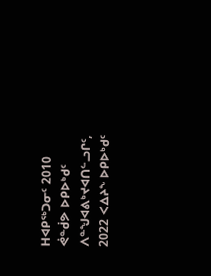ᕼᐊᑭᖅᑐᓂᑦ 2010 ᕚᓐᑰᕗ ᐅᑭᐅᒃᑯᑦ ᐱᓐᖑᐊᕕᒃᔪᐊᑎᓪᓗᒋᑦ, 2022 ᐸᐃᔨᖕ ᐅᑭᐅᒃᑯᑦ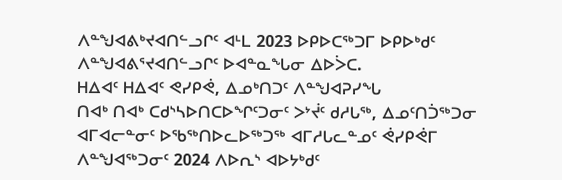ᐱᓐᖑᐊᕕᒃᔪᐊᑎᓪᓗᒋᑦ ᐊᒻᒪ 2023 ᐅᑭᐅᑕᖅᑐᒥ ᐅᑭᐅᒃᑯᑦ ᐱᓐᖑᐊᕕᕐᔪᐊᑎᓪᓗᒋᑦ ᐅᐊᓐᓇᖓᓂ ᐃᐅᐴᑕ.
ᕼᐃᐊᑦ ᕼᐃᐊᑦ ᕙᓯᑭᕚ, ᐃᓄᒃᑎᑐᑦ ᐱᓐᖑᐊᕈᓯᖓ
ᑎᐊᒃ ᑎᐊᒃ ᑕᑯᔅᓴᐅᑎᑕᐅᖏᑦᑐᓂᑦ ᐳᔾᔫᑦ ᑯᓱᒐᖅ, ᐃᓄᑦᑎᑑᖅᑐᓂ ᐊᒥᐊᓕᓐᓂᑦ ᐅᖃᖅᑎᐅᓚᐅᖅᑐᖅ ᐊᒥᓱᒐᓚᓐᓄᑦ ᕚᓯᑭᕚᒥ ᐱᓐᖑᐊᖅᑐᓂᑦ 2024 ᐱᐅᕆᔅ ᐊᐅᔭᒃᑯᑦ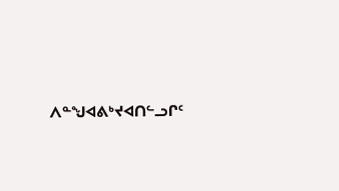ᐱᓐᖑᐊᕕᒃᔪᐊᑎᓪᓗᒋᑦ